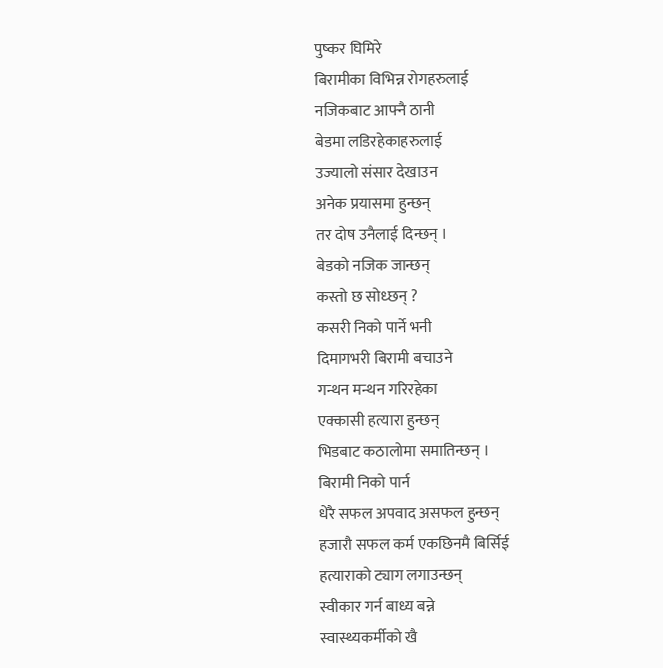पुष्कर घिमिरे
बिरामीका विभिन्न रोगहरुलाई
नजिकबाट आफ्नै ठानी
बेडमा लडिरहेकाहरुलाई
उज्यालो संसार देखाउन
अनेक प्रयासमा हुन्छन्
तर दोष उनैलाई दिन्छन् ।
बेडको नजिक जान्छन्
कस्तो छ सोध्छन् ?
कसरी निको पार्ने भनी
दिमागभरी बिरामी बचाउने
गन्थन मन्थन गरिरहेका
एक्कासी हत्यारा हुन्छन्
भिडबाट कठालोमा समातिन्छन् ।
बिरामी निको पार्न
धेरै सफल अपवाद असफल हुन्छन्
हजारौ सफल कर्म एकछिनमै बिर्सिई
हत्याराको ट्याग लगाउन्छन्
स्वीकार गर्न बाध्य बन्ने
स्वास्थ्यकर्मीको खै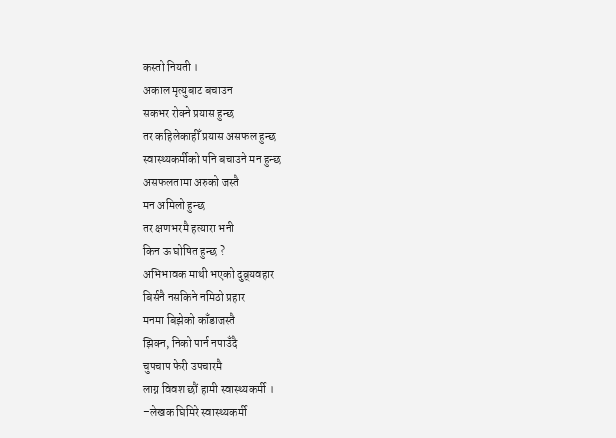कस्तो नियती ।
अकाल मृत्युबाट बचाउन
सकभर रोक्ने प्रयास हुन्छ
तर कहिलेकाहीँ प्रयास असफल हुन्छ
स्वास्थ्यकर्मीको पनि बचाउने मन हुन्छ
असफलतामा अरुको जस्तै
मन अमिलो हुन्छ
तर क्षणभरमै हत्यारा भनी
किन ऊ घोषित हुन्छ ?
अभिभावक माथी भएको दुव्र्यवहार
बिर्सनै नसकिने नमिठो प्रहार
मनमा बिझेको काँडाजस्तै
झिक्न, निको पार्न नपाउँदै
चुपचाप फेरी उपचारमै
लाग्न विवश छौं हामी स्वास्थ्यकर्मी ।
–लेखक घिमिरे स्वास्थ्यकर्मी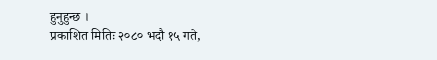हुनुहुन्छ ।
प्रकाशित मितिः २०८० भदौ १५ गते,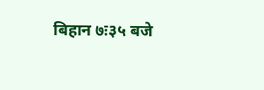बिहान ७ः३५ बजे